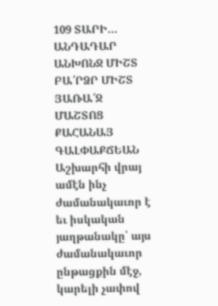109 ՏԱՐԻ… ԱՆԴԱԴԱՐ ԱՆԽՈՆՋ ՄԻՇՏ ԲԱ՜ՐՁՐ ՄԻՇՏ ՅԱՌԱ՜Ջ
ՄԱՇՏՈՑ ՔԱՀԱՆԱՅ ԳԱԼՓԱՔՃԵԱՆ
Աշխարհի վրայ ամէն ինչ ժամանակաւոր է եւ իսկական յաղթանակը՝ այս ժամանակաւոր ընթացքին մէջ, կարելի չափով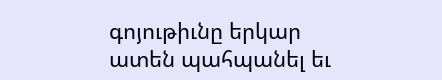գոյութիւնը երկար ատեն պահպանել եւ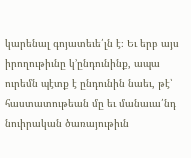կարենալ գոյատեւե՛լն է։ Եւ երբ այս իրողութիւնը կ՚ընդունինք, ապա ուրեմն պէտք է ընդունին նաեւ, թէ՝ հաստատութեան մը եւ մանաւա՛նդ նուիրական ծառայութիւն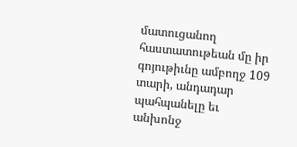մատուցանող հաստատութեան մը իր գոյութիւնը ամբողջ 109 տարի, անդադար պահպանելը եւ անխոնջ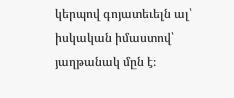կերպով գոյատեւելն ալ՝ իսկական իմաստով՝ յաղթանակ մըն է։